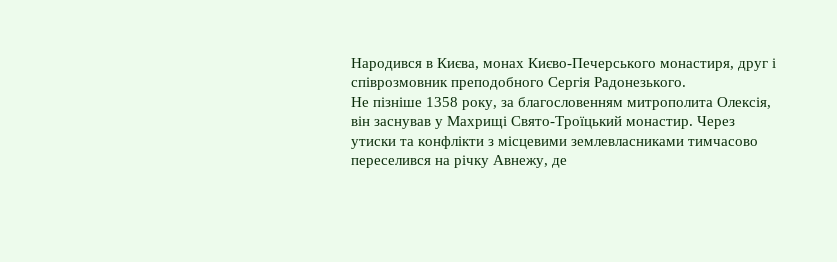Народився в Києва, монах Києво-Печерського монастиря, друг і співрозмовник преподобного Сергія Радонезького.
Не пізніше 1358 року, за благословенням митрополита Олексія, він заснував у Махрищі Свято-Троїцький монастир. Через утиски та конфлікти з місцевими землевласниками тимчасово переселився на річку Авнежу, де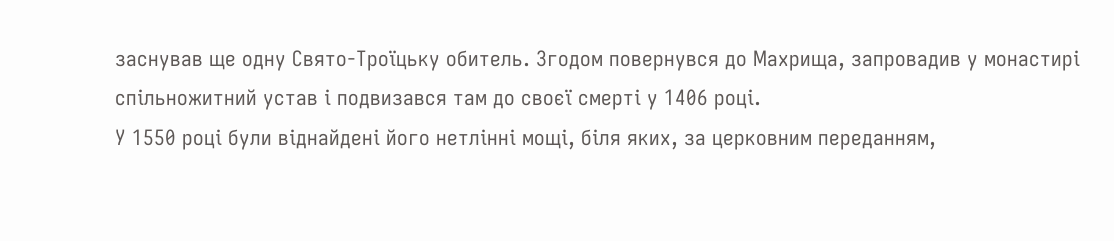заснував ще одну Свято-Троїцьку обитель. Згодом повернувся до Махрища, запровадив у монастирі спільножитний устав і подвизався там до своєї смерті у 1406 році.
У 1550 році були віднайдені його нетлінні мощі, біля яких, за церковним переданням,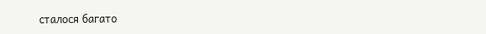сталося багато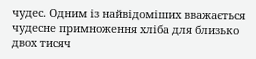чудес. Одним із найвідоміших вважається чудесне примноження хліба для близько двох тисяч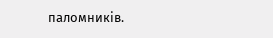паломників.